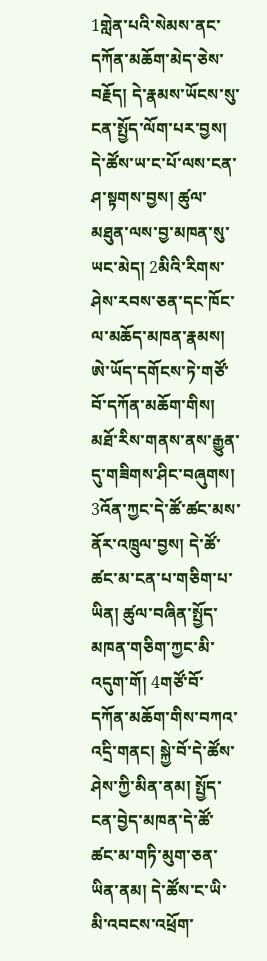1གླེན་པའི་སེམས་ནང་དཀོན་མཆོག་མེད་ཅེས་བརྗོད། དེ་རྣམས་ཡོངས་སུ་ངན་སྤྱོད་ལོག་པར་བྱས། དེ་ཚོས་ཡ་ང་པོ་ལས་ངན་ཤ་སྟགས་བྱས། ཚུལ་མཐུན་ལས་བྱ་མཁན་སུ་ཡང་མེད། 2མིའི་རིགས་ཤེས་རབས་ཅན་དང་ཁོང་ལ་མཆོད་མཁན་རྣམས། ཨེ་ཡོད་དགོངས་ཏེ་གཙོ་བོ་དཀོན་མཆོག་གིས། མཐོ་རིས་གནས་ནས་རྒྱུན་དུ་གཟིགས་ཤིང་བཞུགས། 3འོན་ཀྱང་དེ་ཚོ་ཚང་མས་ནོར་འཁྲུལ་བྱས། དེ་ཚོ་ཚང་མ་ངན་པ་གཅིག་པ་ཡིན། ཚུལ་བཞིན་སྤྱོད་མཁན་གཅིག་ཀྱང་མི་འདུག་གོ། 4གཙོ་བོ་དཀོན་མཆོག་གིས་བཀའ་འདྲི་གནང། སྐྱེ་བོ་དེ་ཚོས་ཤེས་ཀྱི་མིན་ནམ། སྤྱོད་ངན་བྱེད་མཁན་དེ་ཚོ་ཚང་མ་གཏི་མུག་ཅན་ཡིན་ནམ། དེ་ཚོས་ང་ཡི་མི་འབངས་འཕྲོག་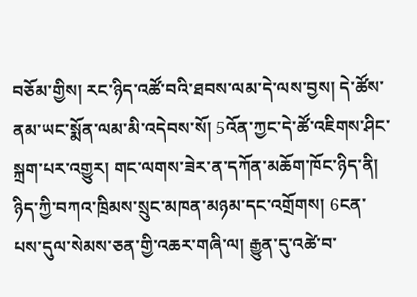བཅོམ་གྱིས། རང་ཉིད་འཚོ་བའི་ཐབས་ལམ་དེ་ལས་བྱས། དེ་ཚོས་ནམ་ཡང་སྨོན་ལམ་མི་འདེབས་སོ། 5འོན་ཀྱང་དེ་ཚོ་འཇིགས་ཤིང་སྐྲག་པར་འགྱུར། གང་ལགས་ཟེར་ན་དཀོན་མཆོག་ཁོང་ཉིད་ནི། ཉིད་ཀྱི་བཀའ་ཁྲིམས་སྲུང་མཁན་མཉམ་དང་འགྲོགས། 6ངན་པས་དུལ་སེམས་ཅན་གྱི་འཆར་གཞི་ལ། རྒྱུན་དུ་འཚེ་བ་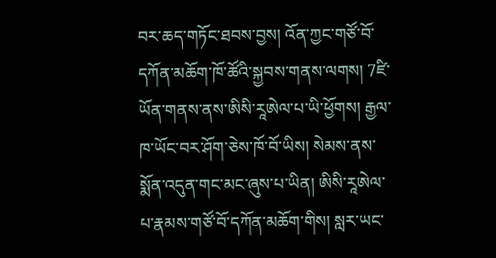བར་ཆད་གཏོང་ཐབས་བྱས། འོན་ཀྱང་གཙོ་བོ་དཀོན་མཆོག་ཁོ་ཚོའི་སྐྱབས་གནས་ལགས། 7ཛི་ཡོན་གནས་ནས་ཨིསི་རཱཨེལ་པ་ཡི་ཕྱོགས། རྒྱལ་ཁ་ཡོང་བར་ཤོག་ཅེས་ཁོ་བོ་ཡིས། སེམས་ནས་སྨོན་འདུན་གང་མང་ཞུས་པ་ཡིན། ཨིསི་རཱཨེལ་པ་རྣམས་གཙོ་བོ་དཀོན་མཆོག་གིས། སླར་ཡང་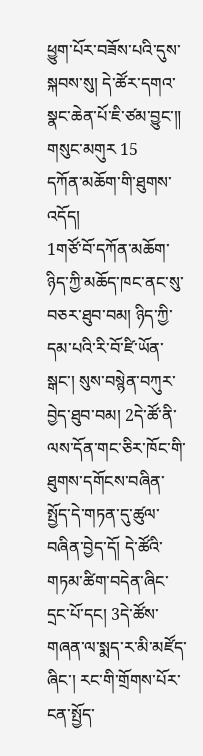ཕྱུག་པོར་བཟོས་པའི་དུས་སྐབས་སུ། དེ་ཚོར་དགའ་སྣང་ཆེན་པོ་ཇི་ཙམ་བྱུང་༎
གསུང་མགུར 15
དཀོན་མཆོག་གི་ཐུགས་འདོད།
1གཙོ་བོ་དཀོན་མཆོག་ཉིད་ཀྱི་མཆོད་ཁང་ནང་སུ་བཅར་ཐུབ་བམ། ཉིད་ཀྱི་དམ་པའི་རི་བོ་ཛི་ཡོན་སྒང་། སུས་བསྙེན་བཀུར་བྱེད་ཐུབ་བམ། 2དེ་ཚོ་ནི་ལས་དོན་གང་ཅིར་ཁོང་གི་ཐུགས་དགོངས་བཞིན་སྤྱོད་དེ་གཏན་དུ་ཚུལ་བཞིན་བྱེད་དོ། དེ་ཚོའི་གཏམ་ཚིག་བདེན་ཞིང་དྲང་པོ་དང། 3དེ་ཚོས་གཞན་ལ་སྨད་ར་མི་མཛོད་ཞིང་། རང་གི་གྲོགས་པོར་ངན་སྤྱོད་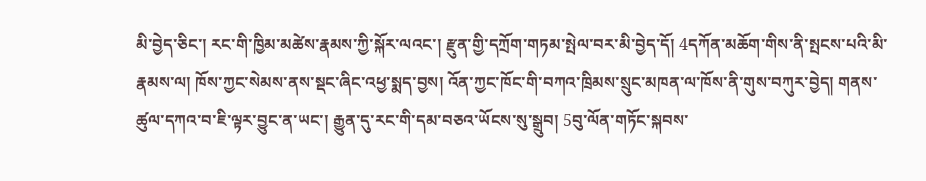མི་བྱེད་ཅིང་། རང་གི་ཁྱིམ་མཚེས་རྣམས་ཀྱི་སྐོར་ལའང་། རྫུན་གྱི་དཀྲོག་གཏམ་སྤེལ་བར་མི་བྱེད་དོ། 4དཀོན་མཆོག་གིས་ནི་སྤངས་པའི་མི་རྣམས་ལ། ཁོས་ཀྱང་སེམས་ནས་སྡང་ཞིང་འཕྱ་སྨད་བྱས། འོན་ཀྱང་ཁོང་གི་བཀའ་ཁྲིམས་སྲུང་མཁན་ལ་ཁོས་ནི་གུས་བཀུར་བྱེད། གནས་ཚུལ་དཀའ་བ་ཇི་ལྟར་བྱུང་ན་ཡང་། རྒྱུན་དུ་རང་གི་དམ་བཅའ་ཡོངས་སུ་སྒྲུབ། 5བུ་ལོན་གཏོང་སྐབས་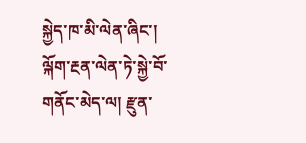སྐྱེད་ཁ་མི་ལེན་ཞིང་། ལྐོག་རྔན་ལེན་ཏེ་སྐྱེ་བོ་གནོང་མེད་ལ། རྫུན་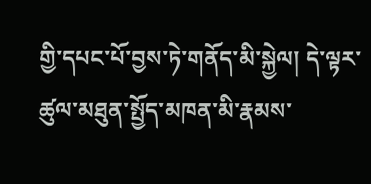གྱི་དཔང་པོ་བྱས་ཏེ་གནོད་མི་སྐྱེལ། དེ་ལྟར་ཚུལ་མཐུན་སྤྱོད་མཁན་མི་རྣམས་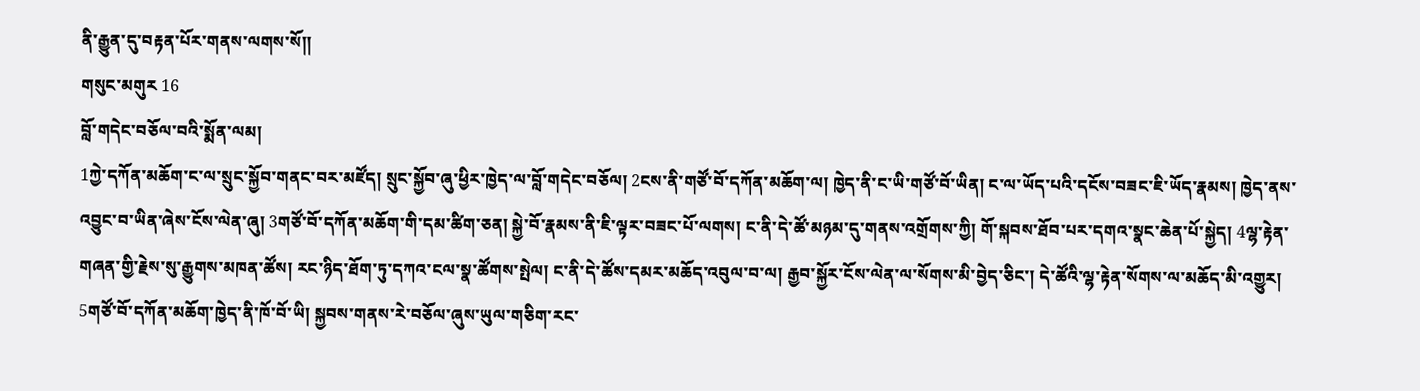ནི་རྒྱུན་དུ་བརྟན་པོར་གནས་ལགས་སོ༎
གསུང་མགུར 16
བློ་གདེང་བཅོལ་བའི་སྨོན་ལམ།
1ཀྱེ་དཀོན་མཆོག་ང་ལ་སྲུང་སྐྱོབ་གནང་བར་མཛོད། སྲུང་སྐྱོབ་ཞུ་ཕྱིར་ཁྱེད་ལ་བློ་གདེང་བཅོལ། 2ངས་ནི་གཙོ་བོ་དཀོན་མཆོག་ལ། ཁྱེད་ནི་ང་ཡི་གཙོ་བོ་ཡིན། ང་ལ་ཡོད་པའི་དངོས་བཟང་ཇི་ཡོད་རྣམས། ཁྱེད་ནས་འབྱུང་བ་ཡིན་ཞེས་ངོས་ལེན་ཞུ། 3གཙོ་བོ་དཀོན་མཆོག་གི་དམ་ཚིག་ཅན། སྐྱེ་བོ་རྣམས་ནི་ཇི་ལྟར་བཟང་པོ་ལགས། ང་ནི་དེ་ཚོ་མཉམ་དུ་གནས་འགྲོགས་ཀྱི། གོ་སྐབས་ཐོབ་པར་དགའ་སྣང་ཆེན་པོ་སྐྱེད། 4ལྷ་རྟེན་གཞན་གྱི་རྗེས་སུ་རྒྱུགས་མཁན་ཚོས། རང་ཉིད་ཐོག་ཏུ་དཀའ་ངལ་སྣ་ཚོགས་སྤེལ། ང་ནི་དེ་ཚོས་དམར་མཆོད་འབུལ་བ་ལ། རྒྱབ་སྐྱོར་ངོས་ལེན་ལ་སོགས་མི་བྱེད་ཅིང་། དེ་ཚོའི་ལྷ་རྟེན་སོགས་ལ་མཆོད་མི་འགྱུར། 5གཙོ་བོ་དཀོན་མཆོག་ཁྱེད་ནི་ཁོ་བོ་ཡི། སྐྱབས་གནས་རེ་བཅོལ་ཞུས་ཡུལ་གཅིག་རང་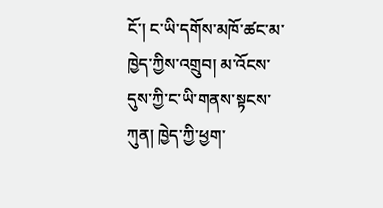ངོ་། ང་ཡི་དགོས་མཁོ་ཚང་མ་ཁྱེད་ཀྱིས་འགྲུབ། མ་འོངས་དུས་ཀྱི་ང་ཡི་གནས་སྟངས་ཀུན། ཁྱེད་ཀྱི་ཕྱག་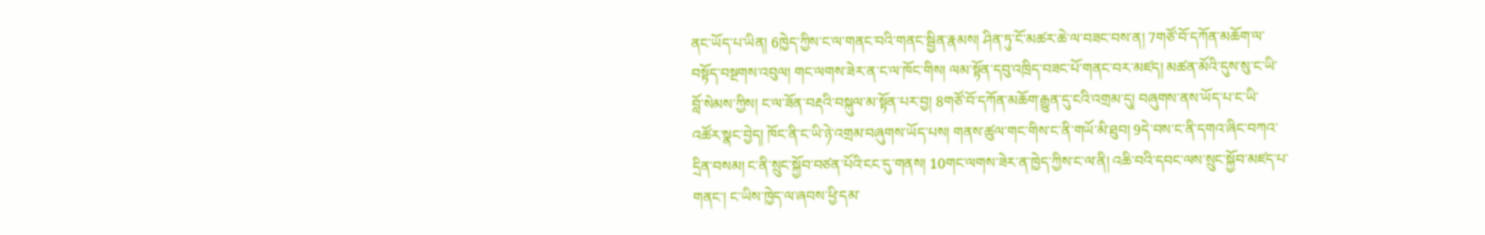ནང་ཡོད་པ་ཡིན། 6ཁྱེད་ཀྱིས་ང་ལ་གནང་བའི་གནང་སྦྱིན་རྣམས། ཤིན་ཏུ་ངོ་མཚར་ཆེ་ལ་བཟང་བས་ན། 7གཙོ་བོ་དཀོན་མཆོག་ལ་བསྟོད་བསྔགས་འབུལ། གང་ལགས་ཟེར་ན་ང་ལ་ཁོང་གིས། ལམ་སྟོན་དབུ་འཁྲིད་བཟང་པོ་གནང་བར་མཛད། མཚན་མོའི་དུས་སུ་ང་ཡི་བློ་སེམས་ཀྱིས། ང་ལ་ཟོན་བརྡའི་བསྐུལ་མ་སྟོན་པར་བྱ། 8གཙོ་བོ་དཀོན་མཆོག་རྒྱུན་དུ་ངའི་འགྲམ་དུ། བཞུགས་ནས་ཡོད་པ་ང་ཡི་འཚོར་སྣང་བྱེད། ཁོང་ནི་ང་ཡི་ཉེ་འགྲམ་བཞུགས་ཡོད་པས། གནས་ཚུལ་གང་གིས་ང་ནི་གཡོ་མི་ཐུབ། 9དེ་བས་ང་ནི་དགའ་ཞིང་བཀའ་དྲིན་བསམ། ང་ནི་སྲུང་སྐྱོབ་བཙན་པོའི་ངང་དུ་གནས། 10གང་ལགས་ཟེར་ན་ཁྱེད་ཀྱིས་ང་ལ་ནི། འཆི་བའི་དབང་ལས་སྲུང་སྐྱོབ་མཛད་པ་གནང་། ང་ཡིས་ཁྱེད་ལ་ཞབས་ཕྱི་དམ་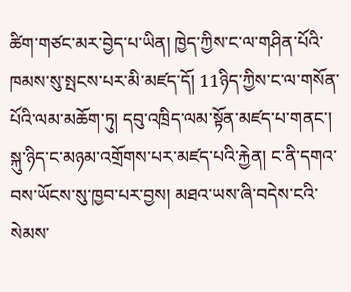ཚིག་གཙང་མར་བྱེད་པ་ཡིན། ཁྱེད་ཀྱིས་ང་ལ་གཤིན་པོའི་ཁམས་སུ་སྤངས་པར་མི་མཛད་དོ། 11ཉིད་ཀྱིས་ང་ལ་གསོན་པོའི་ལམ་མཆོག་ཏུ། དབུ་འཁྲིད་ལམ་སྟོན་མཛད་པ་གནང་། སྐུ་ཉིད་ང་མཉམ་འགྲོགས་པར་མཛད་པའི་རྐྱེན། ང་ནི་དགའ་བས་ཡོངས་སུ་ཁྱབ་པར་བྱས། མཐའ་ཡས་ཞི་བདེས་ངའི་སེམས་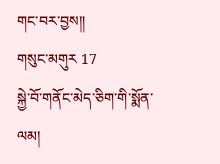གང་བར་བྱས༎
གསུང་མགུར 17
སྐྱེ་བོ་གནོང་མེད་ཅིག་གི་སྨོན་ལམ།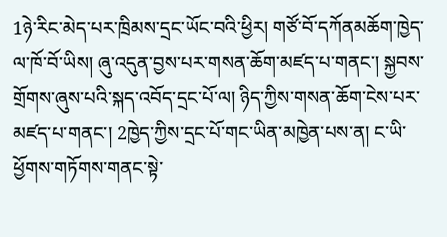1ཉེ་རིང་མེད་པར་ཁྲིམས་དྲང་ཡོང་བའི་ཕྱིར། གཙོ་བོ་དཀོནམཆོག་ཁྱེད་ལ་ཁོ་བོ་ཡིས། ཞུ་འདུན་བྱས་པར་གསན་ཆོག་མཛད་པ་གནང་། སྐྱབས་གྲོགས་ཞུས་པའི་སྐད་འབོད་དྲང་པོ་ལ། ཉིད་ཀྱིས་གསན་ཆོག་ངེས་པར་མཛད་པ་གནང་། 2ཁྱེད་ཀྱིས་དྲང་པོ་གང་ཡིན་མཁྱེན་པས་ན། ང་ཡི་ཕྱོགས་གཏོགས་གནང་སྟེ་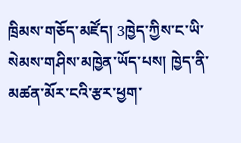ཁྲིམས་གཅོད་མཛོད། 3ཁྱེད་ཀྱིས་ང་ཡི་སེམས་གཤིས་མཁྱེན་ཡོད་པས། ཁྱེད་ནི་མཚན་མོར་ངའི་རྩར་ཕྱག་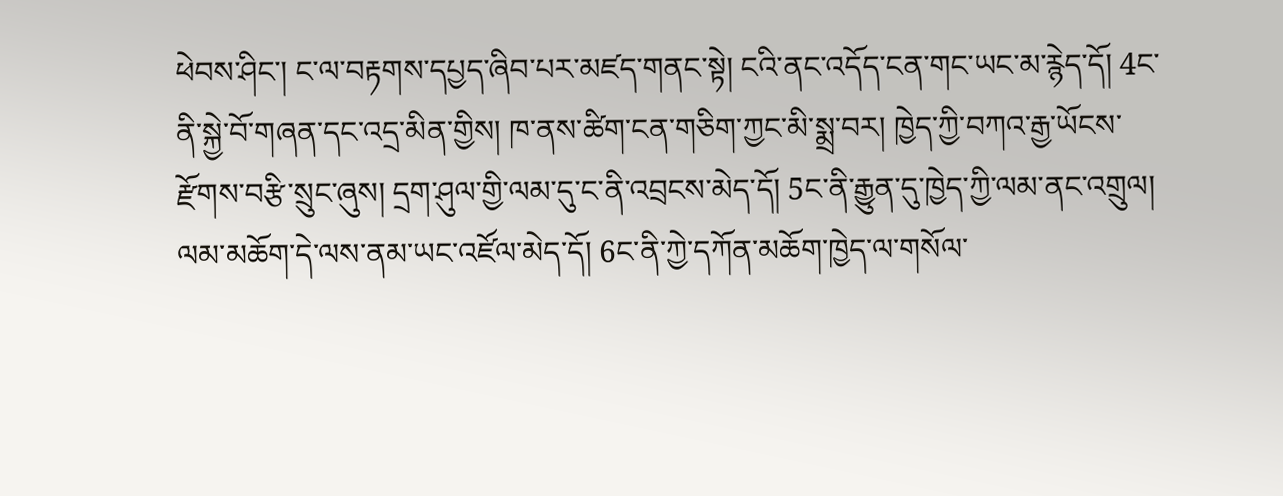ཕེབས་ཤིང་། ང་ལ་བརྟགས་དཔྱད་ཞིབ་པར་མཛད་གནང་སྟེ། ངའི་ནང་འདོད་ངན་གང་ཡང་མ་རྙེད་དོ། 4ང་ནི་སྐྱེ་བོ་གཞན་དང་འདྲ་མིན་གྱིས། ཁ་ནས་ཚིག་ངན་གཅིག་ཀྱང་མི་སྨྲ་བར། ཁྱེད་ཀྱི་བཀའ་རྒྱ་ཡོངས་རྫོགས་བརྩི་སྲུང་ཞུས། དྲག་ཤུལ་གྱི་ལམ་དུ་ང་ནི་འབྲངས་མེད་དོ། 5ང་ནི་རྒྱུན་དུ་ཁྱེད་ཀྱི་ལམ་ནང་འགྲུལ། ལམ་མཆོག་དེ་ལས་ནམ་ཡང་འཛོལ་མེད་དོ། 6ང་ནི་ཀྱེ་དཀོན་མཆོག་ཁྱེད་ལ་གསོལ་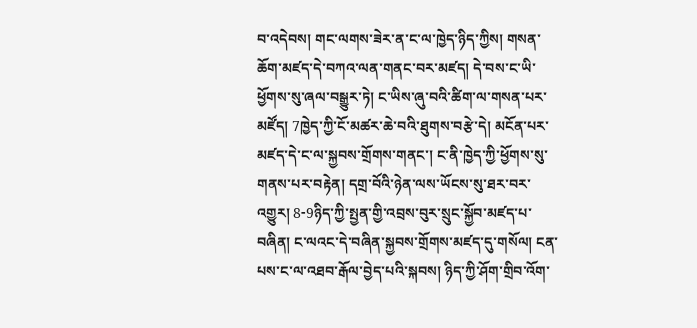བ་འདེབས། གང་ལགས་ཟེར་ན་ང་ལ་ཁྱེད་ཉིད་ཀྱིས། གསན་ཆོག་མཛད་དེ་བཀའ་ལན་གནང་བར་མཛད། དེ་བས་ང་ཡི་ཕྱོགས་སུ་ཞལ་བསྒྱུར་ཏེ། ང་ཡིས་ཞུ་བའི་ཚིག་ལ་གསན་པར་མཛོད། 7ཁྱེད་ཀྱི་ངོ་མཚར་ཆེ་བའི་ཐུགས་བརྩེ་དེ། མངོན་པར་མཛད་དེ་ང་ལ་སྐྱབས་གྲོགས་གནང་། ང་ནི་ཁྱེད་ཀྱི་ཕྱོགས་སུ་གནས་པར་བརྟེན། དགྲ་བོའི་ཉེན་ལས་ཡོངས་སུ་ཐར་བར་འགྱུར། 8-9ཉིད་ཀྱི་སྤྱན་གྱི་འབྲས་བུར་སྲུང་སྐྱོབ་མཛད་པ་བཞིན། ང་ལའང་དེ་བཞིན་སྐྱབས་གྲོགས་མཛད་དུ་གསོལ། ངན་པས་ང་ལ་འཐབ་རྒོལ་བྱེད་པའི་སྐབས། ཉིད་ཀྱི་ཤོག་གྲིབ་འོག་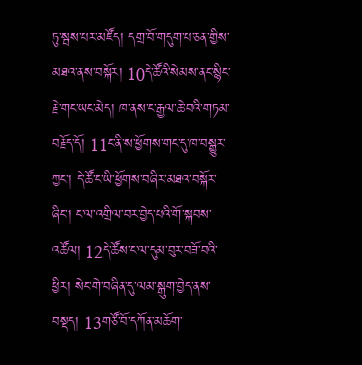ཏུ་སྦས་པར་མཛོད། དགྲ་བོ་གདུག་པ་ཅན་གྱིས་མཐའ་ནས་བསྐོར། 10དེ་ཚོའི་སེམས་ནང་སྙིང་རྗེ་གང་ཡང་མེད། ཁ་ནས་ང་རྒྱལ་ཆེ་བའི་གཏམ་བརྗོད་དོ། 11ང་ནི་ས་ཕྱོགས་གང་དུ་ཁ་བསྒྱུར་ཀྱང་། དེ་ཚོ་ང་ཡི་ཕྱོགས་བཞིར་མཐའ་བསྐོར་ཞིང་། ང་ལ་འགྲིལ་བར་བྱེད་པའི་གོ་སྐབས་འཚོལ། 12དེ་ཚོས་ང་ལ་དུམ་བུར་བཟོ་བའི་ཕྱིར། སེང་གེ་བཞིན་དུ་ལམ་སྒུག་བྱེད་ནས་བསྡད། 13གཙོ་བོ་དཀོན་མཆོག་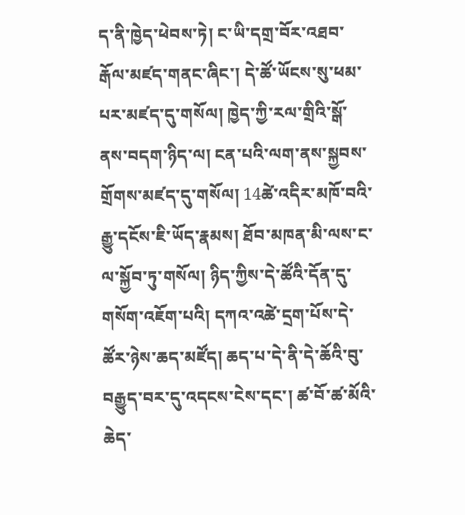ད་ནི་ཁྱེད་ཕེབས་ཏེ། ང་ཡི་དགྲ་བོར་འཐབ་རྒོལ་མཛད་གནང་ཞིང་། དེ་ཚོ་ཡོངས་སུ་ཕམ་པར་མཛད་དུ་གསོལ། ཁྱེད་ཀྱི་རལ་གྲིའི་སྒོ་ནས་བདག་ཉིད་ལ། ངན་པའི་ལག་ནས་སྐྱབས་གྲོགས་མཛད་དུ་གསོལ། 14ཚེ་འདིར་མཁོ་བའི་རྒྱུ་དངོས་ཇི་ཡོད་རྣམས། ཐོབ་མཁན་མི་ལས་ང་ལ་སྐྱོབ་ཏུ་གསོལ། ཉིད་ཀྱིས་དེ་ཚོའི་དོན་དུ་གསོག་འཇོག་པའི། དཀའ་འཚེ་དྲག་པོས་དེ་ཚོར་ཉེས་ཆད་མཛོད། ཆད་པ་དེ་ནི་དེ་ཆོའི་བུ་བརྒྱུད་བར་དུ་འདངས་ངེས་དང་། ཚ་བོ་ཚ་མོའི་ཆེད་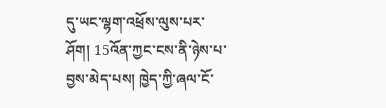དུ་ཡང་ལྷག་འཕྲོས་ལུས་པར་ཤོག། 15འོན་ཀྱང་ངས་ནི་ཉེས་པ་བྱས་མེད་པས། ཁྱེད་ཀྱི་ཞལ་ངོ་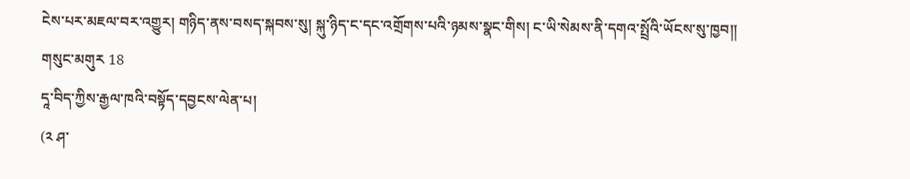ངེས་པར་མཇལ་བར་འགྱུར། གཉིད་ནས་བསད་སྐབས་སུ། སྐུ་ཉིད་ང་དང་འགྲོགས་པའི་ཉམས་སྣང་གིས། ང་ཡི་སེམས་ནི་དགའ་སྤྲོའི་ཡོངས་སུ་ཁྱབ༎
གསུང་མགུར 18
དཱ་བིད་ཀྱིས་རྒྱལ་ཁའི་བསྟོད་དབྱངས་ལེན་པ།
(༢ ཤ་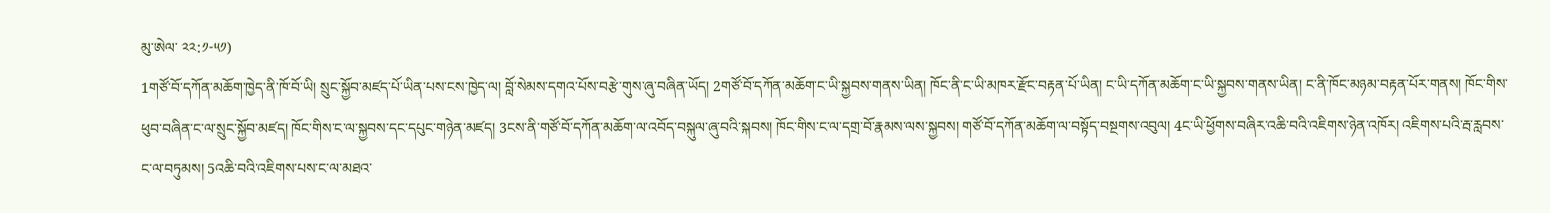མུ་ཨེལ་ ༢༢:༡-༥༡)
1གཙོ་བོ་དཀོན་མཆོག་ཁྱེད་ནི་ཁོ་བོ་ཡི། སྲུང་སྐྱོབ་མཛད་པོ་ཡིན་པས་ངས་ཁྱེད་ལ། བློ་སེམས་དགའ་པོས་བརྩེ་གུས་ཞུ་བཞིན་ཡོད། 2གཙོ་བོ་དཀོན་མཆོག་ང་ཡི་སྐྱབས་གནས་ཡིན། ཁོང་ནི་ང་ཡི་མཁར་རྫོང་བརྟན་པོ་ཡིན། ང་ཡི་དཀོན་མཆོག་ང་ཡི་སྐྱབས་གནས་ཡིན། ང་ནི་ཁོང་མཉམ་བརྟན་པོར་གནས། ཁོང་གིས་ཕུབ་བཞིན་ང་ལ་སྲུང་སྐྱོབ་མཛད། ཁོང་གིས་ང་ལ་སྐྱབས་དང་དཔུང་གཉེན་མཛད། 3ངས་ནི་གཙོ་བོ་དཀོན་མཆོག་ལ་འབོད་བསྐུལ་ཞུ་བའི་སྐབས། ཁོང་གིས་ང་ལ་དགྲ་བོ་རྣམས་ལས་སྐྱབས། གཙོ་བོ་དཀོན་མཆོག་ལ་བསྟོད་བསྔགས་འབུལ། 4ང་ཡི་ཕྱོགས་བཞིར་འཆི་བའི་འཇིགས་ཉེན་འཁོར། འཇིགས་པའི་རྦ་རླབས་ང་ལ་བཏུམས། 5འཆི་བའི་འཇིགས་པས་ང་ལ་མཐའ་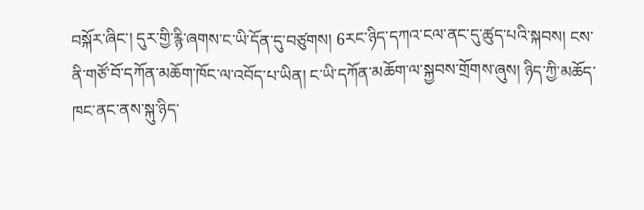བསྐོར་ཞིང་། དུར་གྱི་རྙི་ཞགས་ང་ཡི་དོན་དུ་བཙུགས། 6རང་ཉིད་དཀའ་ངལ་ནང་དུ་ཚུད་པའི་སྐབས། ངས་ནི་གཙོ་བོ་དཀོན་མཆོག་ཁོང་ལ་འབོད་པ་ཡིན། ང་ཡི་དཀོན་མཆོག་ལ་སྐྱབས་གྲོགས་ཞུས། ཉིད་ཀྱི་མཆོད་ཁང་ནང་ནས་སྐུ་ཉིད་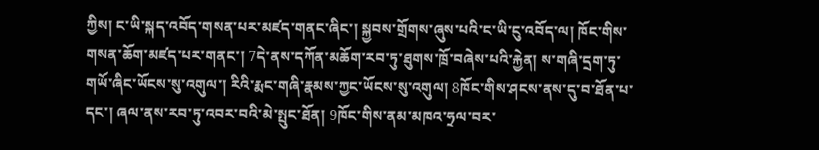ཀྱིས། ང་ཡི་སྐད་འབོད་གསན་པར་མཛད་གནང་ཞིང་། སྐྱབས་གྲོགས་ཞུས་པའི་ང་ཡི་ངུ་འབོད་ལ། ཁོང་གིས་གསན་ཆོག་མཛད་པར་གནང་། 7དེ་ནས་དཀོན་མཆོག་རབ་ཏུ་ཐུགས་ཁྲོ་བཞེས་པའི་རྐྱེན། ས་གཞི་དྲག་ཏུ་གཡོ་ཞིང་ཡོངས་སུ་འགུལ་། རིའི་རྨང་གཞི་རྣམས་ཀྱང་ཡོངས་སུ་འགུལ། 8ཁོང་གིས་ཤངས་ནས་དུ་བ་ཐོན་པ་དང་། ཞལ་ནས་རབ་ཏུ་འབར་བའི་མེ་སྤུང་ཐོན། 9ཁོང་གིས་ནམ་མཁའ་ཧྲལ་བར་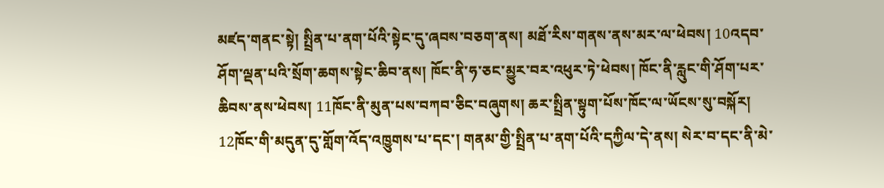མཛད་གནང་སྟེ། སྤྲིན་པ་ནག་པོའི་སྟེང་དུ་ཞབས་བཅག་ནས། མཐོ་རིས་གནས་ནས་མར་ལ་ཕེབས། 10འདབ་ཤོག་ལྡན་པའི་སྲོག་ཆགས་སྟེང་ཆིབ་ནས། ཁོང་ནི་ཧ་ཅང་མྱུར་བར་འཕུར་ཏེ་ཕེབས། ཁོང་ནི་རླུང་གི་ཤོག་པར་ཆིབས་ནས་ཕེབས། 11ཁོང་ནི་མུན་པས་བཀབ་ཅིང་བཞུགས། ཆར་སྤྲིན་སྟུག་པོས་ཁོང་ལ་ཡོངས་སུ་བསྐོར། 12ཁོང་གི་མདུན་དུ་གློག་འོད་འཁྱུགས་པ་དང་། གནམ་གྱི་སྤྲིན་པ་ནག་པོའི་དཀྱིལ་དེ་ནས། སེར་བ་དང་ནི་མེ་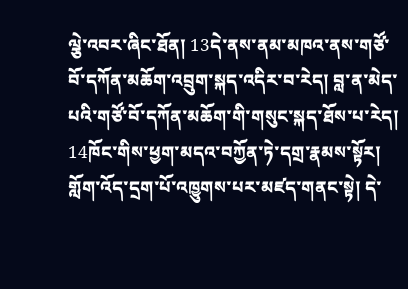ལྕེ་འབར་ཞིང་ཐོན། 13དེ་ནས་ནམ་མཁའ་ནས་གཙོ་བོ་དཀོན་མཆོག་འབྲུག་སྐད་འདིར་བ་རེད། བླ་ན་མེད་པའི་གཙོ་བོ་དཀོན་མཆོག་གི་གསུང་སྐད་ཐོས་པ་རེད། 14ཁོང་གིས་ཕྱག་མདའ་བཀྱོན་ཏེ་དགྲ་རྣམས་སྟོར། གློག་འོད་དྲག་པོ་འཁྱུགས་པར་མཛད་གནང་སྟེ། དེ་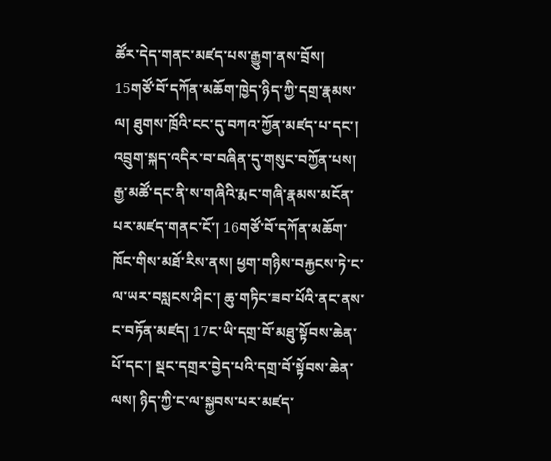ཚོར་དེད་གནང་མཛད་པས་རྒྱུག་ནས་བྲོས། 15གཙོ་བོ་དཀོན་མཆོག་ཁྱེད་ཉིད་ཀྱི་དགྲ་རྣམས་ལ། ཐུགས་ཁྲོའི་ངང་དུ་བཀའ་ཀྱོན་མཛད་པ་དང་། འབྲུག་སྐད་འདིར་བ་བཞིན་དུ་གསུང་བཀྱོན་པས། རྒྱ་མཚོ་དང་ནི་ས་གཞིའི་རྨང་གཞི་རྣམས་མངོན་པར་མཛད་གནང་ངོ་། 16གཙོ་བོ་དཀོན་མཆོག་ཁོང་གིས་མཐོ་རིས་ནས། ཕྱག་གཉིས་བརྐྱངས་ཏེ་ང་ལ་ཡར་བསླངས་ཤིང་། ཆུ་གཏིང་ཟབ་པོའི་ནང་ནས་ང་བཏོན་མཛད། 17ང་ཡི་དགྲ་བོ་མཐུ་སྟོབས་ཆེན་པོ་དང་། སྡང་དགྲར་བྱེད་པའི་དགྲ་བོ་སྟོབས་ཆེན་ལས། ཉིད་ཀྱི་ང་ལ་སྐྱབས་པར་མཛད་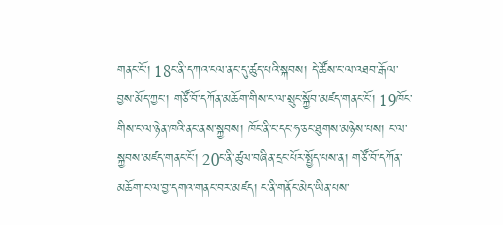གནང་ངོ་། 18ང་ནི་དཀའ་ངལ་ནང་དུ་ཚུད་པའི་སྐབས། དེ་ཚོས་ང་ལ་འཐབ་རྒོལ་བྱས་མོད་ཀྱང་། གཙོ་བོ་དཀོན་མཆོག་གིས་ང་ལ་སྲུང་སྐྱོབ་མཛད་གནང་ངོ་། 19ཁོང་གིས་ང་ལ་ཉེན་ཁའི་ནང་ནས་སྐྱབས། ཁོང་ནི་ང་དང་ཧ་ཅང་ཐུགས་མཉེས་པས། ང་ལ་སྐྱབས་མཛད་གནང་ངོ་། 20ང་ནི་ཚུལ་བཞིན་དྲང་པོར་སྤྱོད་པས་ན། གཙོ་བོ་དཀོན་མཆོག་ང་ལ་བྱ་དགའ་གནང་བར་མཛད། ང་ནི་གནོང་མེད་ཡིན་པས་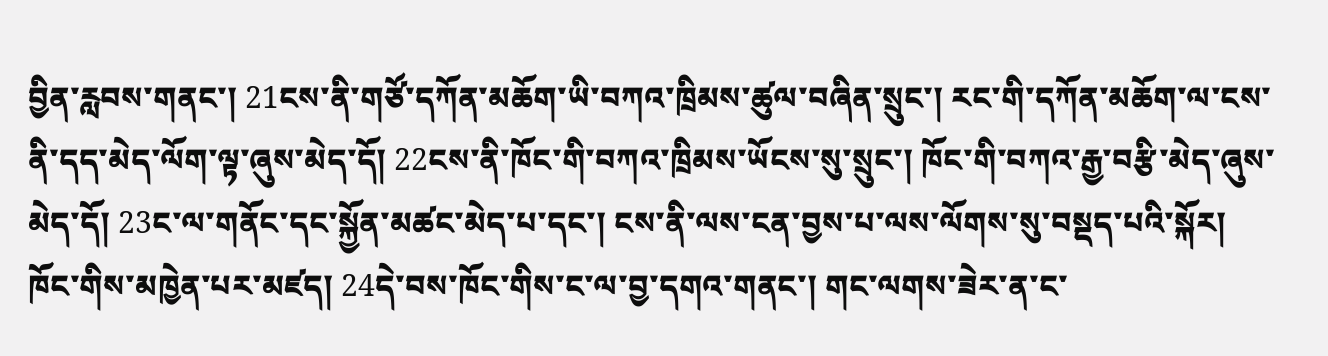བྱིན་རླབས་གནང་། 21ངས་ནི་གཙོ་དཀོན་མཆོག་ཡི་བཀའ་ཁྲིམས་ཚུལ་བཞིན་སྲུང་། རང་གི་དཀོན་མཆོག་ལ་ངས་ནི་དད་མེད་ལོག་ལྟ་ཞུས་མེད་དོ། 22ངས་ནི་ཁོང་གི་བཀའ་ཁྲིམས་ཡོངས་སུ་སྲུང་། ཁོང་གི་བཀའ་རྒྱ་བརྩི་མེད་ཞུས་མེད་དོ། 23ང་ལ་གནོང་དང་སྐྱོན་མཚང་མེད་པ་དང་། ངས་ནི་ལས་ངན་བྱས་པ་ལས་ལོགས་སུ་བསྡད་པའི་སྐོར། ཁོང་གིས་མཁྱེན་པར་མཛད། 24དེ་བས་ཁོང་གིས་ང་ལ་བྱ་དགའ་གནང་། གང་ལགས་ཟེར་ན་ང་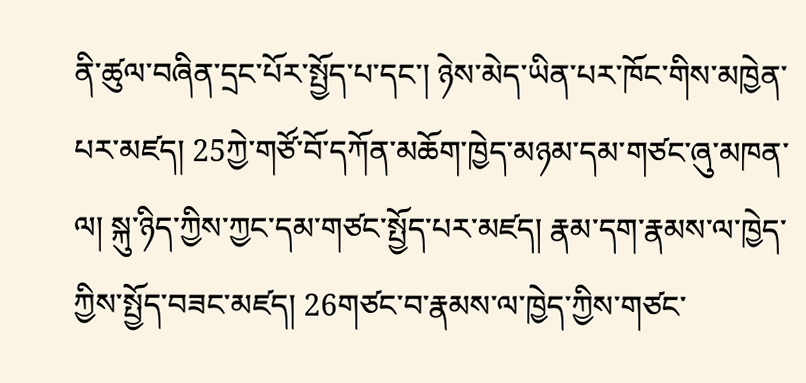ནི་ཚུལ་བཞིན་དྲང་པོར་སྤྱོད་པ་དང་། ཉེས་མེད་ཡིན་པར་ཁོང་གིས་མཁྱེན་པར་མཛད། 25ཀྱེ་གཙོ་བོ་དཀོན་མཆོག་ཁྱེད་མཉམ་དམ་གཙང་ཞུ་མཁན་ལ། སྐུ་ཉིད་ཀྱིས་ཀྱང་དམ་གཙང་སྤྱོད་པར་མཛད། རྣམ་དག་རྣམས་ལ་ཁྱེད་ཀྱིས་སྤྱོད་བཟང་མཛད། 26གཙང་བ་རྣམས་ལ་ཁྱེད་ཀྱིས་གཙང་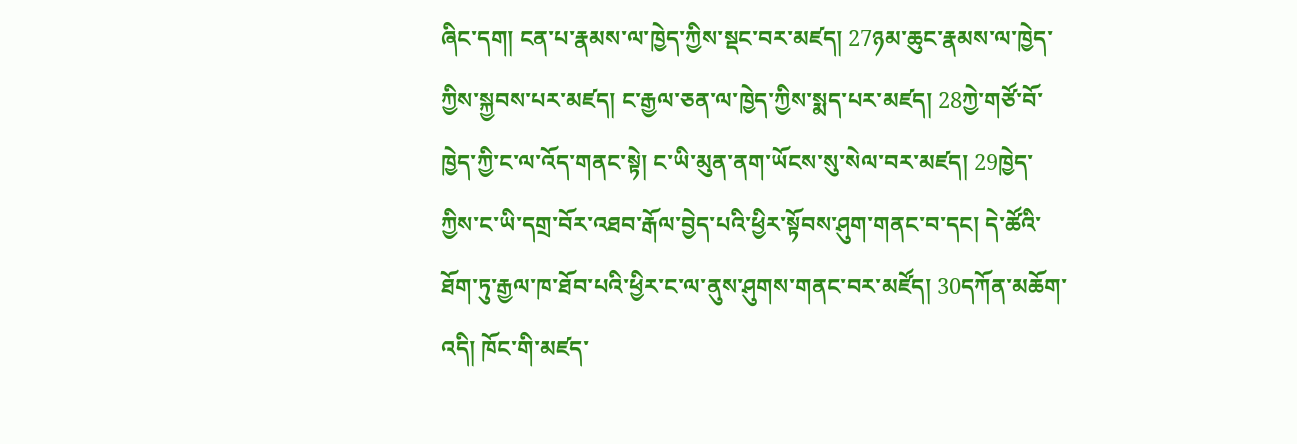ཞིང་དག། ངན་པ་རྣམས་ལ་ཁྱེད་ཀྱིས་སྡང་བར་མཛད། 27ཉམ་ཆུང་རྣམས་ལ་ཁྱེད་ཀྱིས་སྐྱབས་པར་མཛད། ང་རྒྱལ་ཅན་ལ་ཁྱེད་ཀྱིས་སྨད་པར་མཛད། 28ཀྱེ་གཙོ་བོ་ཁྱེད་ཀྱི་ང་ལ་འོད་གནང་སྟེ། ང་ཡི་མུན་ནག་ཡོངས་སུ་སེལ་བར་མཛད། 29ཁྱེད་ཀྱིས་ང་ཡི་དགྲ་བོར་འཐབ་རྒོལ་བྱེད་པའི་ཕྱིར་སྟོབས་ཤུག་གནང་བ་དང། དེ་ཚོའི་ཐོག་ཏུ་རྒྱལ་ཁ་ཐོབ་པའི་ཕྱིར་ང་ལ་ནུས་ཤུགས་གནང་བར་མཛོད། 30དཀོན་མཆོག་འདི། ཁོང་གི་མཛད་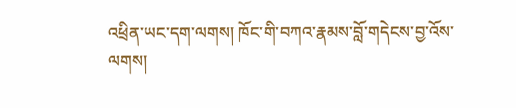འཕྲིན་ཡང་དག་ལགས། ཁོང་གི་བཀའ་རྣམས་བློ་གདེངས་བྱ་འོས་ལགས།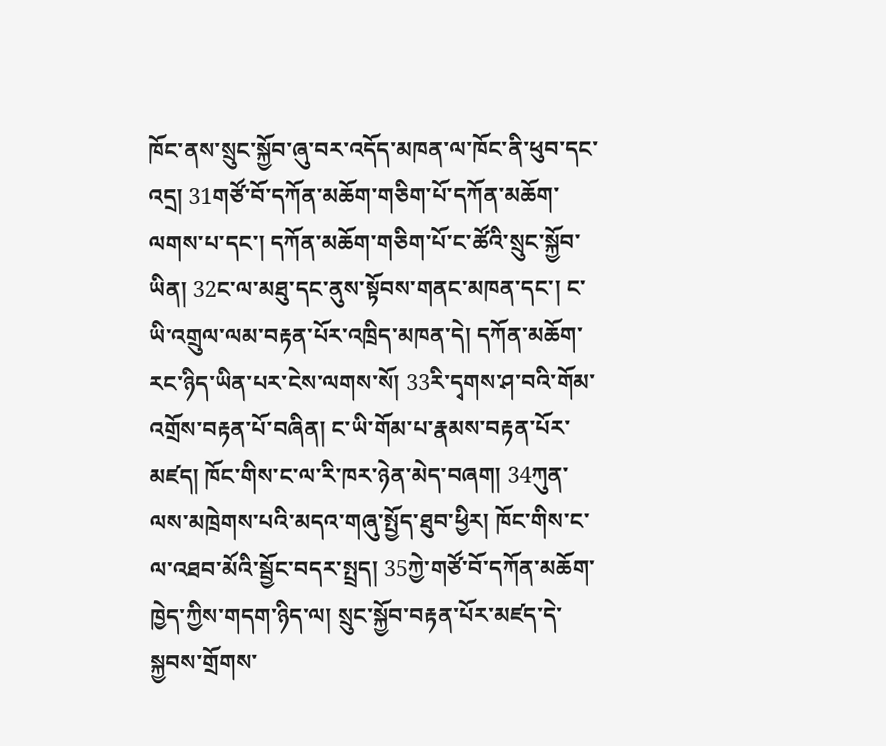ཁོང་ནས་སྲུང་སྐྱོབ་ཞུ་བར་འདོད་མཁན་ལ་ཁོང་ནི་ཕུབ་དང་འདྲ། 31གཙོ་བོ་དཀོན་མཆོག་གཅིག་པོ་དཀོན་མཆོག་ལགས་པ་དང་། དཀོན་མཆོག་གཅིག་པོ་ང་ཚོའི་སྲུང་སྐྱོབ་ཡིན། 32ང་ལ་མཐུ་དང་ནུས་སྟོབས་གནང་མཁན་དང་། ང་ཡི་འགྲུལ་ལམ་བརྟན་པོར་འཁྲིད་མཁན་དེ། དཀོན་མཆོག་རང་ཉིད་ཡིན་པར་ངེས་ལགས་སོ། 33རི་དྭགས་ཤ་བའི་གོམ་འགྲོས་བརྟན་པོ་བཞིན། ང་ཡི་གོམ་པ་རྣམས་བརྟན་པོར་མཛད། ཁོང་གིས་ང་ལ་རི་ཁར་ཉེན་མེད་བཞག། 34ཀུན་ལས་མཁྲེགས་པའི་མདའ་གཞུ་སྤྱོད་ཐུབ་ཕྱིར། ཁོང་གིས་ང་ལ་འཐབ་མོའི་སྦྱོང་བདར་སྤྲད། 35ཀྱེ་གཙོ་བོ་དཀོན་མཆོག་ཁྱེད་ཀྱིས་གདག་ཉིད་ལ། སྲུང་སྐྱོབ་བརྟན་པོར་མཛད་དེ་སྐྱབས་གྲོགས་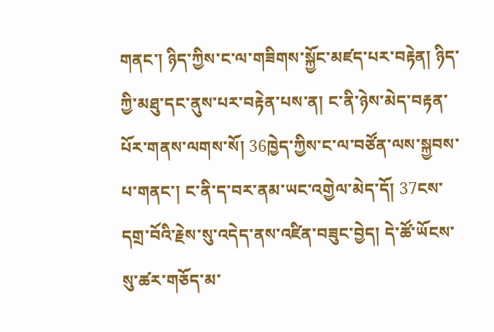གནང་། ཉིད་ཀྱིས་ང་ལ་གཟིགས་སྐྱོང་མཛད་པར་བརྟེན། ཉིད་ཀྱི་མཐུ་དང་ནུས་པར་བརྟེན་པས་ན། ང་ནི་ཉེས་མེད་བརྟན་པོར་གནས་ལགས་སོ། 36ཁྱེད་ཀྱིས་ང་ལ་བཙོན་ལས་སྐྱབས་པ་གནང་། ང་ནི་ད་བར་ནམ་ཡང་འགྱེལ་མེད་དོ། 37ངས་དགྲ་བོའི་རྗེས་སུ་འདེད་ནས་འཛིན་བཟུང་བྱེད། དེ་ཚོ་ཡོངས་སུ་ཚར་གཅོད་མ་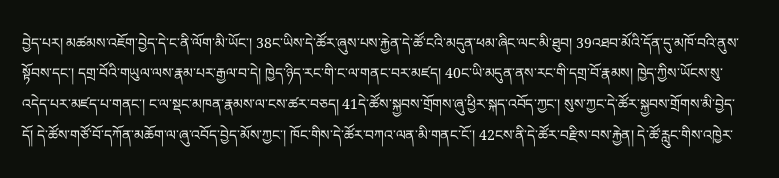བྱེད་པར། མཚམས་འཇོག་བྱེད་དེ་ང་ནི་ལོག་མི་ཡོང་། 38ང་ཡིས་དེ་ཚོར་ཞུས་པས་རྐྱེན་དེ་ཚོ་ངའི་མདུན་ཕམ་ཞིང་ལང་མི་ཐུབ། 39འཐབ་མོའི་དོན་དུ་མཁོ་བའི་ནུས་སྟོབས་དང་། དགྲ་བོའི་གཡུལ་ལས་རྣམ་པར་རྒྱལ་བ་དེ། ཁྱེད་ཉིད་རང་གི་ང་ལ་གནང་བར་མཛད། 40ང་ཡི་མདུན་ནས་རང་གི་དགྲ་བོ་རྣམས། ཁྱེད་ཀྱིས་ཡོངས་སུ་འདེད་པར་མཛད་པ་གནང་། ང་ལ་སྡང་མཁན་རྣམས་ལ་ངས་ཚར་བཅད། 41དེ་ཚོས་སྐྱབས་གྲོགས་ཞུ་ཕྱིར་སྐད་འབོད་ཀྱང་། སུས་ཀྱང་དེ་ཚོར་སྐྱབས་གྲོགས་མི་བྱེད་དོ། དེ་ཚོས་གཙོ་བོ་དཀོན་མཆོག་ལ་ཞུ་འབོད་བྱེད་མོས་ཀྱང་། ཁོང་གིས་དེ་ཚོར་བཀའ་ལན་མི་གནང་ངོ་། 42ངས་ནི་དེ་ཚོར་བརྫིས་བས་རྐྱེན། དེ་ཚོ་རླུང་གིས་འཁྱེར་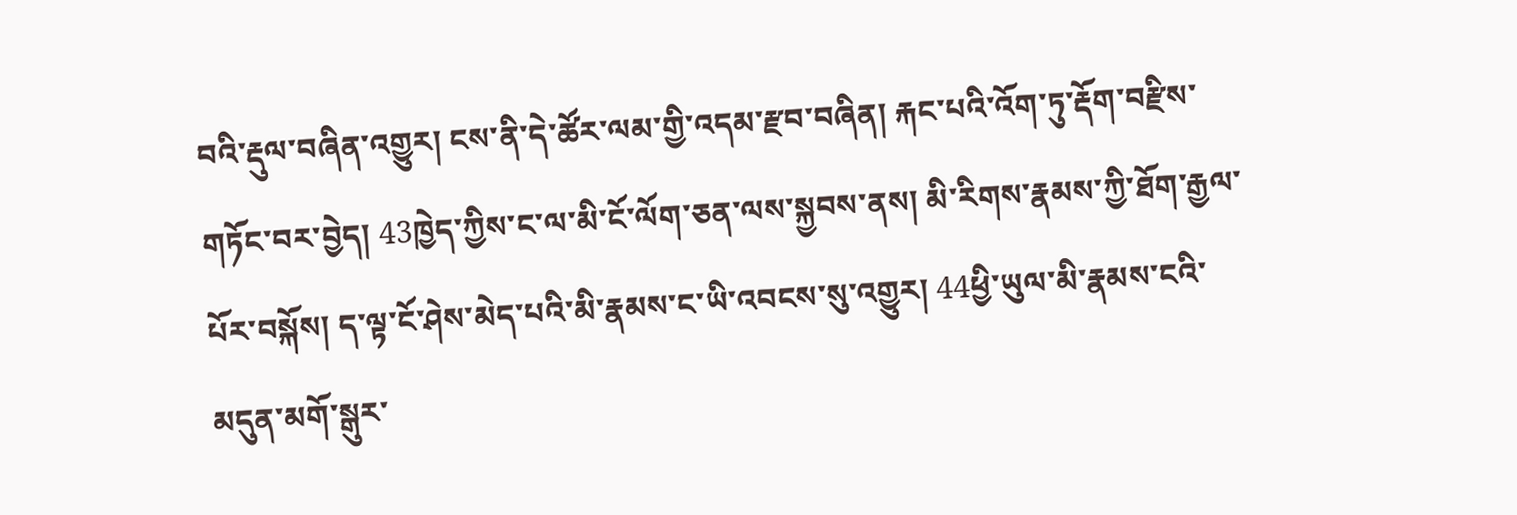བའི་རྡུལ་བཞིན་འགྱུར། ངས་ནི་དེ་ཚོར་ལམ་གྱི་འདམ་རྫབ་བཞིན། རྐང་པའི་འོག་ཏུ་རྡོག་བརྫིས་གཏོང་བར་བྱེད། 43ཁྱེད་ཀྱིས་ང་ལ་མི་ངོ་ལོག་ཅན་ལས་སྐྱབས་ནས། མི་རིགས་རྣམས་ཀྱི་ཐོག་རྒྱལ་པོར་བསྐོས། ད་ལྟ་ངོ་ཤེས་མེད་པའི་མི་རྣམས་ང་ཡི་འབངས་སུ་འགྱུར། 44ཕྱི་ཡུལ་མི་རྣམས་ངའི་མདུན་མགོ་སྒུར་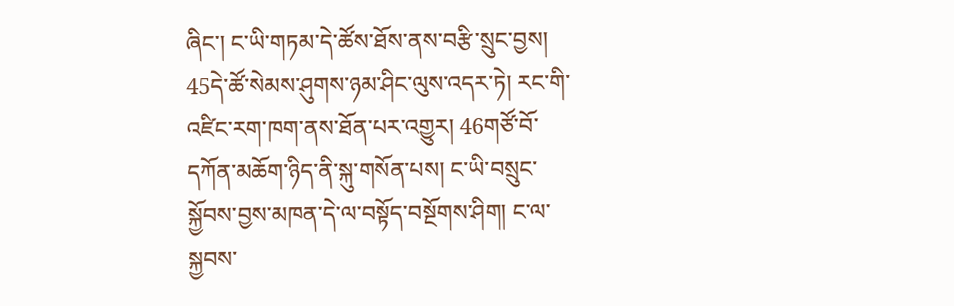ཞིང་། ང་ཡི་གཏམ་དེ་ཚོས་ཐོས་ནས་བརྩི་སྲུང་བྱས། 45དེ་ཚོ་སེམས་ཤུགས་ཉམ་ཤིང་ལུས་འདར་ཏེ། རང་གི་འཛིང་རག་ཁག་ནས་ཐོན་པར་འགྱུར། 46གཙོ་བོ་དཀོན་མཆོག་ཉིད་ནི་སྐུ་གསོན་པས། ང་ཡི་བསྲུང་སྐྱོབས་བྱས་མཁན་དེ་ལ་བསྟོད་བསྔོགས་ཤིག། ང་ལ་སྐྱབས་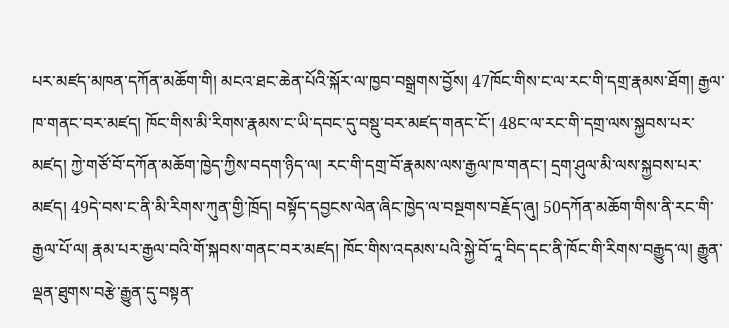པར་མཛད་མཁན་དཀོན་མཆོག་གི། མངའ་ཐང་ཆེན་པོའི་སྐོར་ལ་ཁྱབ་བསྒྲགས་བྱོས། 47ཁོང་གིས་ང་ལ་རང་གི་དགྲ་རྣམས་ཐོག། རྒྱལ་ཁ་གནང་བར་མཛད། ཁོང་གིས་མི་རིགས་རྣམས་ང་ཡི་དབང་དུ་བསྡུ་བར་མཛད་གནང་ངོ་། 48ང་ལ་རང་གི་དགྲ་ལས་སྐྱབས་པར་མཛད། ཀྱེ་གཙོ་བོ་དཀོན་མཆོག་ཁྱེད་ཀྱིས་བདག་ཉིད་ལ། རང་གི་དགྲ་བོ་རྣམས་ལས་རྒྱལ་ཁ་གནང་། དྲག་ཤུལ་མི་ལས་སྐྱབས་པར་མཛད། 49དེ་བས་ང་ནི་མི་རིགས་ཀུན་གྱི་ཁྲོད། བསྟོད་དབྱངས་ལེན་ཞིང་ཁྱེད་ལ་བསྔགས་བརྗོད་ཞུ། 50དཀོན་མཆོག་གིས་ནི་རང་གི་རྒྱལ་པོ་ལ། རྣམ་པར་རྒྱལ་བའི་གོ་སྐབས་གནང་བར་མཛད། ཁོང་གིས་འདམས་པའི་སྐྱེ་བོ་དཱ་བིད་དང་ནི་ཁོང་གི་རིགས་བརྒྱུད་ལ། རྒྱུན་ལྡན་ཐུགས་བརྩེ་རྒྱུན་དུ་བསྟན་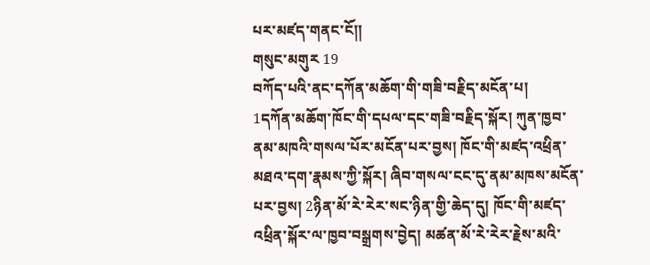པར་མཛད་གནང་ངོ༎
གསུང་མགུར 19
བཀོད་པའི་ནང་དཀོན་མཆོག་གི་གཟི་བརྗིད་མངོན་པ།
1དཀོན་མཆོག་ཁོང་གི་དཔལ་དང་གཟི་བརྗིད་སྐོར། ཀུན་ཁྱབ་ནམ་མཁའི་གསལ་པོར་མངོན་པར་བྱས། ཁོང་གི་མཛད་འཕྲིན་མཐའ་དག་རྣམས་ཀྱི་སྐོར། ཞིབ་གསལ་ངང་དུ་ནམ་མཁས་མངོན་པར་བྱས། 2ཉིན་མོ་རེ་རེར་སང་ཉིན་གྱི་ཆེད་དུ། ཁོང་གི་མཛད་འཕྲིན་སྐོར་ལ་ཁྱབ་བསྒྲགས་བྱེད། མཚན་མོ་རེ་རེར་རྗེས་མའི་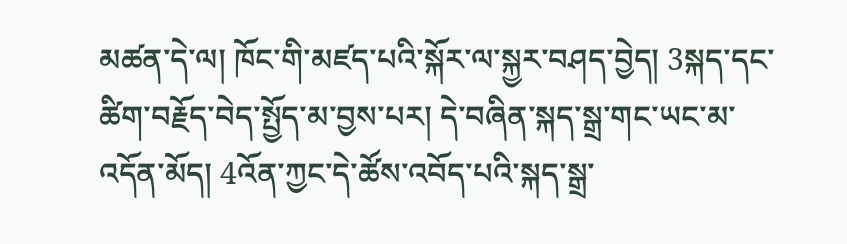མཚན་དེ་ལ། ཁོང་གི་མཛད་པའི་སྐོར་ལ་སྐྱར་བཤད་བྱེད། 3སྐད་དང་ཚིག་བརྗོད་བེད་སྤྱོད་མ་བྱས་པར། དེ་བཞིན་སྐད་སྒྲ་གང་ཡང་མ་འདོན་མོད། 4འོན་ཀྱང་དེ་ཚོས་འབོད་པའི་སྐད་སྒྲ་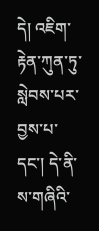དེ། འཇིག་རྟེན་ཀུན་ཏུ་སླེབས་པར་བྱས་པ་དང་། དེ་ནི་ས་གཞིའི་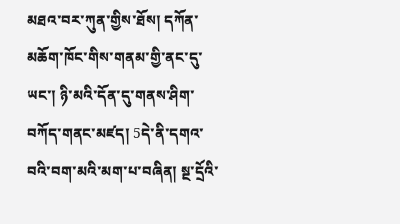མཐའ་བར་ཀུན་གྱིས་ཐོས། དཀོན་མཆོག་ཁོང་གིས་གནམ་གྱི་ནང་དུ་ཡང་། ཉི་མའི་དོན་དུ་གནས་ཤིག་བཀོད་གནང་མཛད། 5དེ་ནི་དགའ་བའི་བག་མའི་མག་པ་བཞིན། སྔ་དྲོའི་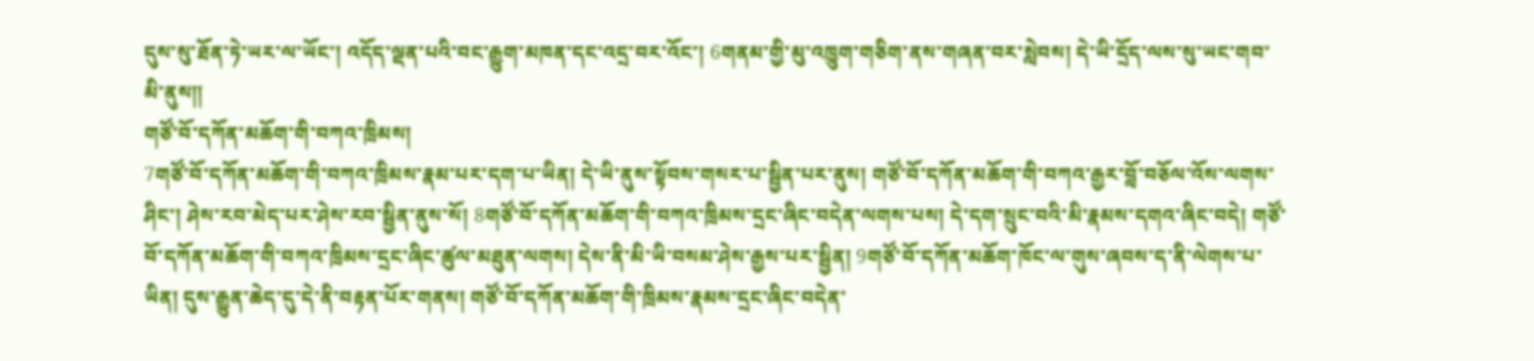དུས་སུ་ཐོན་ཏེ་ཡར་ལ་ཡོང་། འདོད་ལྡན་པའི་བང་རྒྱུག་མཁན་དང་འདྲ་བར་འོང་། 6གནམ་གྱི་མུ་འཁྱུག་གཅིག་ནས་གཞན་བར་སླེབས། དེ་ཡི་དྲོད་ལས་སུ་ཡང་གབ་མི་ནུས༎
གཙོ་བོ་དཀོན་མཆོག་གི་བཀའ་ཁྲིམས།
7གཙོ་བོ་དཀོན་མཆོག་གི་བཀའ་ཁྲིམས་རྣམ་པར་དག་པ་ཡིན། དེ་ཡི་ནུས་སྟོབས་གསར་པ་སྦྱིན་པར་ནུས། གཙོ་བོ་དཀོན་མཆོག་གི་བཀའ་རྒྱར་བློ་བཅོལ་འོས་ལགས་ཤིང་། ཤེས་རབ་མེད་པར་ཤེས་རབ་སྦྱིན་ནུས་སོ། 8གཙོ་བོ་དཀོན་མཆོག་གི་བཀའ་ཁྲིམས་དྲང་ཞིང་བདེན་ལགས་པས། དེ་དག་སྲུང་བའི་མི་རྣམས་དགའ་ཞིང་བདེ། གཙོ་བོ་དཀོན་མཆོག་གི་བཀའ་ཁྲིམས་དྲང་ཞིང་ཚུལ་མཐུན་ལགས། དེས་ནི་མི་ཡི་བསམ་ཤེས་རྒྱས་པར་སྦྱིན། 9གཙོ་བོ་དཀོན་མཆོག་ཁོང་ལ་གུས་ཞབས་ད་ནི་ལེགས་པ་ཡིན། དུས་རྒྱུན་ཆེད་དུ་དེ་ནི་བརྟན་པོར་གནས། གཙོ་བོ་དཀོན་མཆོག་གི་ཁྲིམས་རྣམས་དྲང་ཞིང་བདེན་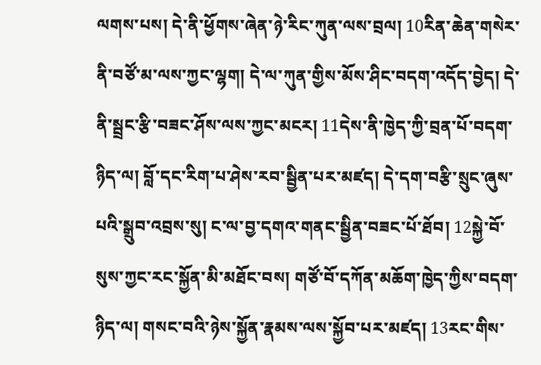ལགས་པས། དེ་ནི་ཕྱོགས་ཞེན་ཉེ་རིང་ཀུན་ལས་བྲལ། 10རིན་ཆེན་གསེར་ནི་བཙོ་མ་ལས་ཀྱང་ལྷག། དེ་ལ་ཀུན་གྱིས་མོས་ཤིང་བདག་འདོད་བྱེད། དེ་ནི་སྦྲང་རྩི་བཟང་ཤོས་ལས་ཀྱང་མངར། 11དེས་ནི་ཁྱེད་ཀྱི་བྲན་པོ་བདག་ཉིད་ལ། བློ་དང་རིག་པ་ཤེས་རབ་སྦྱིན་པར་མཛད། དེ་དག་བརྩི་སྲུང་ཞུས་པའི་སྒྲུབ་འབྲས་སུ། ང་ལ་བྱ་དགའ་གནང་སྦྱིན་བཟང་པོ་ཐོབ། 12སྐྱེ་བོ་སུས་ཀྱང་རང་སྐྱོན་མི་མཐོང་བས། གཙོ་བོ་དཀོན་མཆོག་ཁྱེད་ཀྱིས་བདག་ཉིད་ལ། གསང་བའི་ཉེས་སྐྱོན་རྣམས་ལས་སྐྱོབ་པར་མཛད། 13རང་གིས་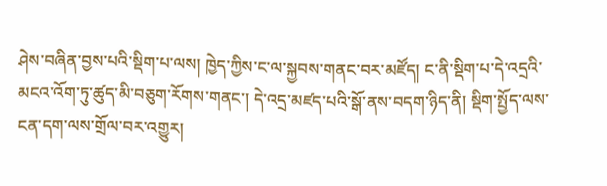ཤེས་བཞིན་བྱས་པའི་སྡིག་པ་ལས། ཁྱེད་ཀྱིས་ང་ལ་སྐྱབས་གནང་བར་མཛོད། ང་ནི་སྡིག་པ་དེ་འདྲའི་མངའ་འོག་ཏུ་ཚུད་མི་བཅུག་རོགས་གནང་། དེ་འདྲ་མཛད་པའི་སྒོ་ནས་བདག་ཉིད་ནི། སྡིག་སྤྱོད་ལས་ངན་དག་ལས་གྲོལ་བར་འགྱུར།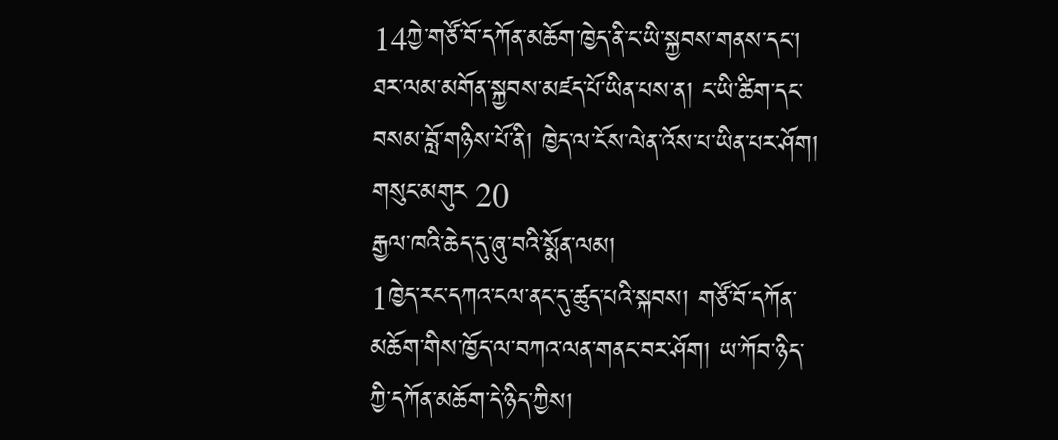14ཀྱེ་གཙོ་བོ་དཀོན་མཆོག་ཁྱེད་ནི་ང་ཡི་སྐྱབས་གནས་དང་། ཐར་ལམ་མགོན་སྐྱབས་མཛད་པོ་ཡིན་པས་ན། ང་ཡི་ཚིག་དང་བསམ་བློ་གཉིས་པོ་ནི། ཁྱེད་ལ་ངོས་ལེན་འོས་པ་ཡིན་པར་ཤོག།
གསུང་མགུར 20
རྒྱལ་ཁའི་ཆེད་དུ་ཞུ་བའི་སྨོན་ལམ།
1ཁྱེད་རང་དཀའ་ངལ་ནང་དུ་ཚུད་པའི་སྐབས། གཙོ་བོ་དཀོན་མཆོག་གིས་ཁྱོད་ལ་བཀའ་ལན་གནང་བར་ཤོག། ཡ་ཀོབ་ཉིད་ཀྱི་དཀོན་མཆོག་དེ་ཉིད་ཀྱིས།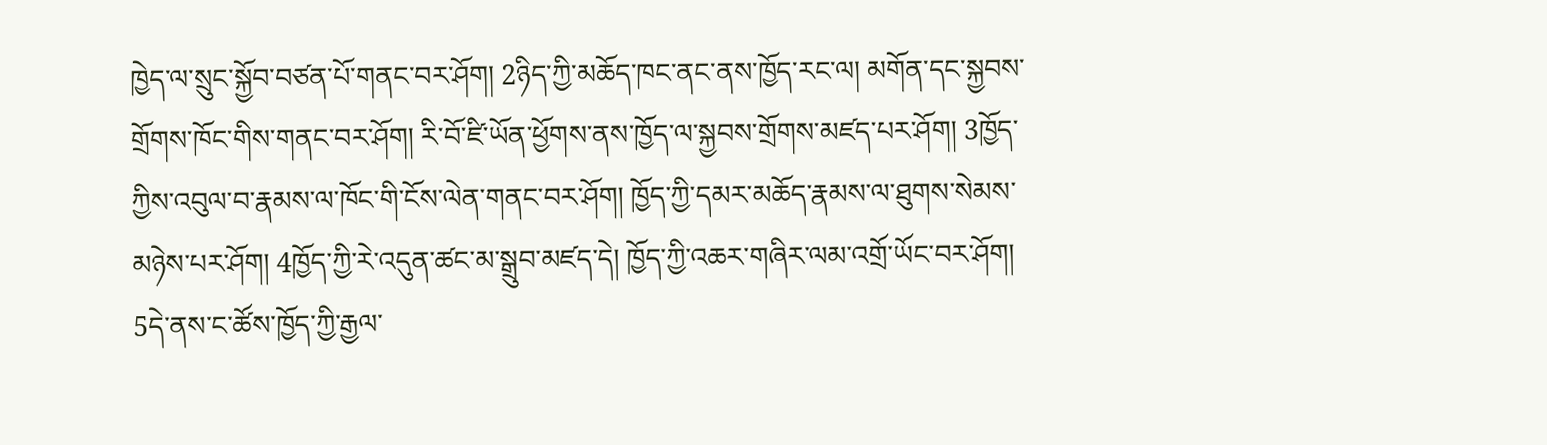ཁྱེད་ལ་སྲུང་སྐྱོབ་བཙན་པོ་གནང་བར་ཤོག། 2ཉིད་ཀྱི་མཆོད་ཁང་ནང་ནས་ཁྱོད་རང་ལ། མགོན་དང་སྐྱབས་གྲོགས་ཁོང་གིས་གནང་བར་ཤོག། རི་བོ་ཛི་ཡོན་ཕྱོགས་ནས་ཁྱོད་ལ་སྐྱབས་གྲོགས་མཛད་པར་ཤོག། 3ཁྱོད་ཀྱིས་འབུལ་བ་རྣམས་ལ་ཁོང་གི་ངོས་ལེན་གནང་བར་ཤོག། ཁྱོད་ཀྱི་དམར་མཆོད་རྣམས་ལ་ཐུགས་སེམས་མཉེས་པར་ཤོག། 4ཁྱོད་ཀྱི་རེ་འདུན་ཚང་མ་སྒྲུབ་མཛད་དེ། ཁྱོད་ཀྱི་འཆར་གཞིར་ལམ་འགྲོ་ཡོང་བར་ཤོག། 5དེ་ནས་ང་ཚོས་ཁྱོད་ཀྱི་རྒྱལ་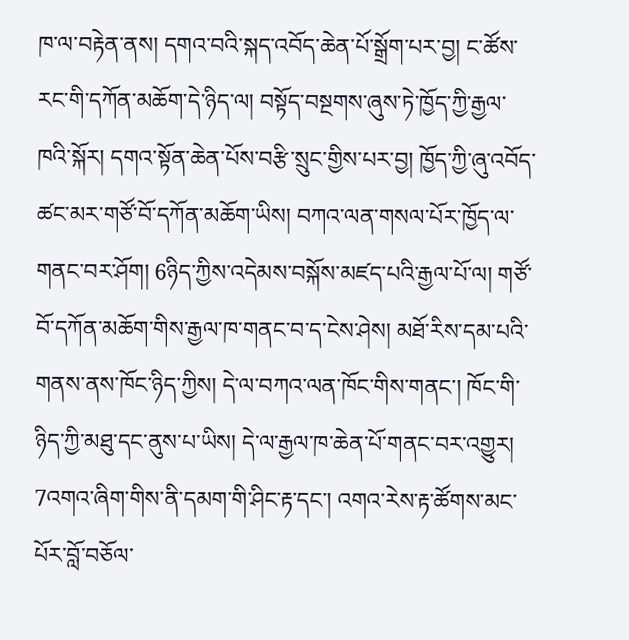ཁ་ལ་བརྟེན་ནས། དགའ་བའི་སྐད་འབོད་ཆེན་པོ་སྒྲོག་པར་བྱ། ང་ཚོས་རང་གི་དཀོན་མཆོག་དེ་ཉིད་ལ། བསྟོད་བསྔགས་ཞུས་ཏེ་ཁྱོད་ཀྱི་རྒྱལ་ཁའི་སྐོར། དགའ་སྟོན་ཆེན་པོས་བརྩི་སྲུང་གྱིས་པར་བྱ། ཁྱོད་ཀྱི་ཞུ་འབོད་ཚང་མར་གཙོ་བོ་དཀོན་མཆོག་ཡིས། བཀའ་ལན་གསལ་པོར་ཁྱོད་ལ་གནང་བར་ཤོག། 6ཉིད་ཀྱིས་འདེམས་བསྐོས་མཛད་པའི་རྒྱལ་པོ་ལ། གཙོ་བོ་དཀོན་མཆོག་གིས་རྒྱལ་ཁ་གནང་བ་ད་ངེས་ཤེས། མཐོ་རིས་དམ་པའི་གནས་ནས་ཁོང་ཉིད་ཀྱིས། དེ་ལ་བཀའ་ལན་ཁོང་གིས་གནང་། ཁོང་གི་ཉིད་ཀྱི་མཐུ་དང་ནུས་པ་ཡིས། དེ་ལ་རྒྱལ་ཁ་ཆེན་པོ་གནང་བར་འགྱུར། 7འགའ་ཞིག་གིས་ནི་དམག་གི་ཤིང་རྟ་དང་། འགའ་རེས་རྟ་ཚོགས་མང་པོར་བློ་བཅོལ་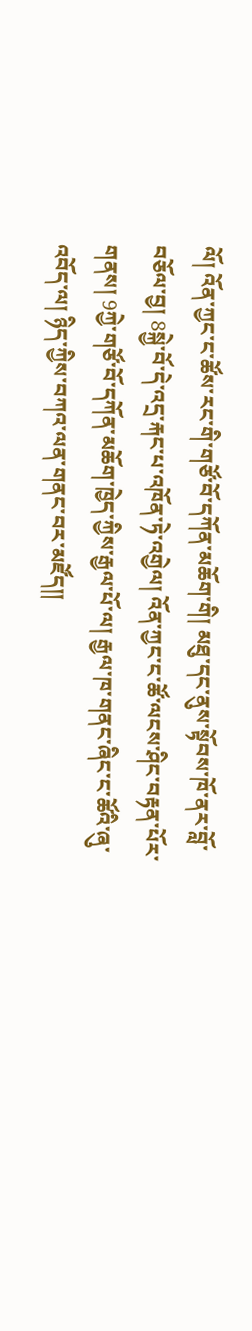ལོ། འོན་ཀྱང་ང་ཚོས་རང་གི་གཙོ་བོ་དཀོན་མཆོག་གི། མཐུ་དང་ནུས་སྟོབས་ཁོ་ནར་བློ་བཅོལ་བྱ། 8སྐྱེ་བོ་དེ་འདྲ་རྐང་པ་འཁོན་ཏེ་འགྱེལ། འོན་ཀྱང་ང་ཚོ་ལངས་ཤིང་བརྟན་པོར་གནས། 9ཀྱེ་གཙོ་བོ་དཀོན་མཆོག་ཁྱེད་ཀྱིས་རྒྱལ་པོ་ལ། རྒྱལ་ཁ་གནང་ཞིང་ང་ཚོའི་ཞུ་འབོད་ལ། ཉིད་ཀྱིས་བཀའ་ལན་གནང་བར་མཛོད༎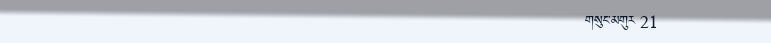གསུང་མགུར 21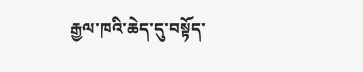རྒྱལ་ཁའི་ཆེད་དུ་བསྟོད་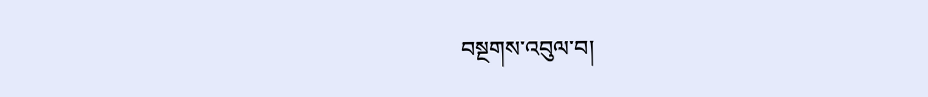བསྔགས་འབུལ་བ།